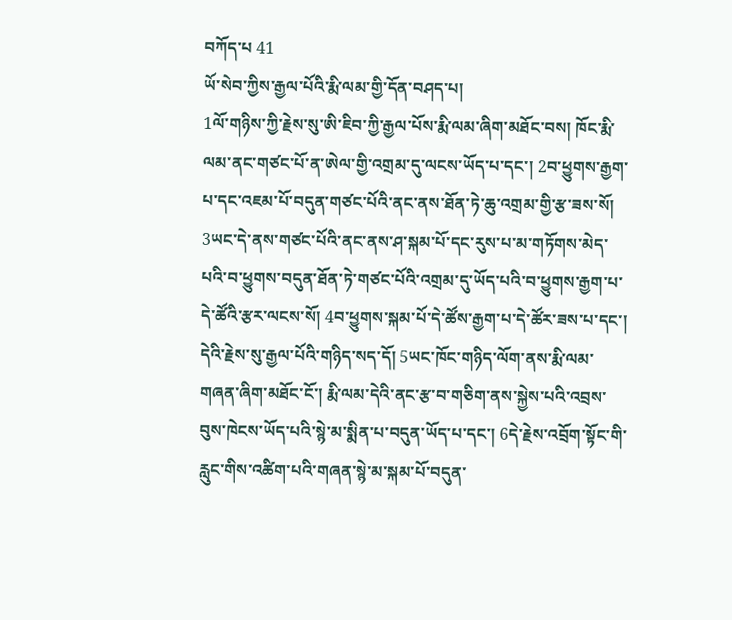བཀོད་པ 41
ཡོ་སེབ་ཀྱིས་རྒྱལ་པོའི་རྨི་ལམ་གྱི་དོན་བཤད་པ།
1ལོ་གཉིས་ཀྱི་རྗེས་སུ་ཨི་ཇིབ་ཀྱི་རྒྱལ་པོས་རྨི་ལམ་ཞིག་མཐོང་བས། ཁོང་རྨི་ལམ་ནང་གཙང་པོ་ན་ཨེལ་གྱི་འགྲམ་དུ་ལངས་ཡོད་པ་དང་། 2བ་ཕྱུགས་རྒྱག་པ་དང་འཇམ་པོ་བདུན་གཙང་པོའི་ནང་ནས་ཐོན་ཏེ་ཆུ་འགྲམ་གྱི་རྩ་ཟས་སོ། 3ཡང་དེ་ནས་གཙང་པོའི་ནང་ནས་ཤ་སྐམ་པོ་དང་རུས་པ་མ་གཏོགས་མེད་པའི་བ་ཕྱུགས་བདུན་ཐོན་ཏེ་གཙང་པོའི་འགྲམ་དུ་ཡོད་པའི་བ་ཕྱུགས་རྒྱག་པ་དེ་ཚོའི་རྩར་ལངས་སོ། 4བ་ཕྱུགས་སྐམ་པོ་དེ་ཚོས་རྒྱག་པ་དེ་ཚོར་ཟས་པ་དང་། དེའི་རྗེས་སུ་རྒྱལ་པོའི་གཉིད་སད་དོ། 5ཡང་ཁོང་གཉིད་ལོག་ནས་རྨི་ལམ་གཞན་ཞིག་མཐོང་ངོ་། རྨི་ལམ་དེའི་ནང་རྩ་བ་གཅིག་ནས་སྐྱེས་པའི་འབྲས་བུས་ཁེངས་ཡོད་པའི་སྙེ་མ་སྨིན་པ་བདུན་ཡོད་པ་དང་། 6དེ་རྗེས་འབྲོག་སྟོང་གི་རླུང་གིས་འཚིག་པའི་གཞན་སྙེ་མ་སྐམ་པོ་བདུན་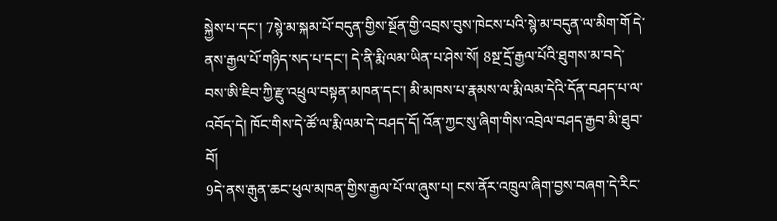སྐྱེས་པ་དང་། 7སྙེ་མ་སྐམ་པོ་བདུན་གྱིས་སྔོན་གྱི་འབྲས་བུས་ཁེངས་པའི་སྙེ་མ་བདུན་ལ་མིག་གོ དེ་ནས་རྒྱལ་པོ་གཉིད་སད་པ་དང་། དེ་ནི་རྨི་ལམ་ཡིན་པ་ཤེས་སོ། 8སྔ་དྲོ་རྒྱལ་པོའི་ཐུགས་མ་བདེ་བས་ཨི་ཇིབ་ཀྱི་རྫུ་འཕྲུལ་བསྟན་མཁན་དང་། མི་མཁས་པ་རྣམས་ལ་རྨི་ལམ་དེའི་དོན་བཤད་པ་ལ་འབོད་དེ། ཁོང་གིས་དེ་ཚོ་ལ་རྨི་ལམ་དེ་བཤད་དོ། འོན་ཀྱང་སུ་ཞིག་གིས་འབྲེལ་བཤད་རྒྱབ་མི་ཐུབ་བོ།
9དེ་ནས་རྒུན་ཆང་ཕུལ་མཁན་གྱིས་རྒྱལ་པོ་ལ་ཞུས་པ། ངས་ནོར་འཁྲུལ་ཞིག་བྱས་བཞག་དེ་རིང་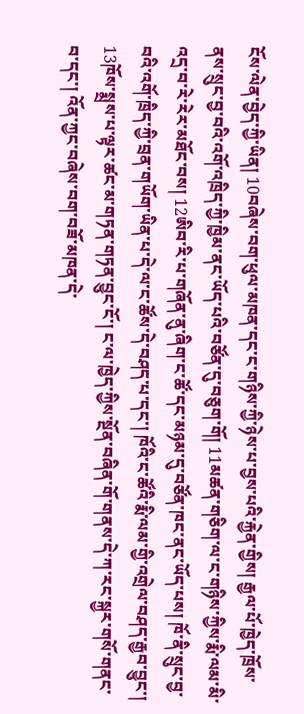ངོས་ལེན་བྱེད་ཀྱི་ཡིན། 10བཞེས་བག་ཕུལ་མཁན་དང་ང་གཉིས་ཀྱི་ཉེས་པ་བྱས་པའི་རྐྱེན་གྱིས། རྒྱལ་པོ་ཁྱེད་ཁྲོས་ནས་སྲུང་བྱ་བའི་འགོ་འཁྲིད་ཀྱི་ཁྱིམ་ནང་ཡོད་པའི་བཙོན་དུ་བཅུག་གོ། 11མཚན་གཅིག་ལ་ང་གཉིས་ཀྱིས་རྨི་ལམ་མི་འདྲ་བ་རེ་རེར་མཐོང་བས། 12ཨིབ་རི་པ་གཞོན་ནུ་ཞིག་ང་ཚོ་དང་མཉམ་དུ་བཙོན་ཁང་ནང་ཡོད་པས། ཁོ་ནི་སྲུང་བྱ་བའི་འགོ་ཁྲིད་ཀྱི་བྲན་གཡོག་ཡིན་པ་དེ་ལ་ང་ཚོས་དེ་བཤད་པ་དང་། ཁོའི་ང་ཚོའི་རྨི་ལམ་གྱི་འགྲེལ་བཤད་རྒྱབ་བྱུང་། 13ཁོས་སྨྲས་པ་ལྟར་ཚང་མ་གཏན་གཏན་བྱུང་ངོ་། ང་ལ་ཁྱེད་ཀྱིས་སྔོན་བཞིན་གོ་གནས་དེ་ཀ་རང་སྐྱར་གསོ་གནང་བ་དང་། འོན་ཀྱང་བཞེས་བག་བཟོ་མཁན་དེ་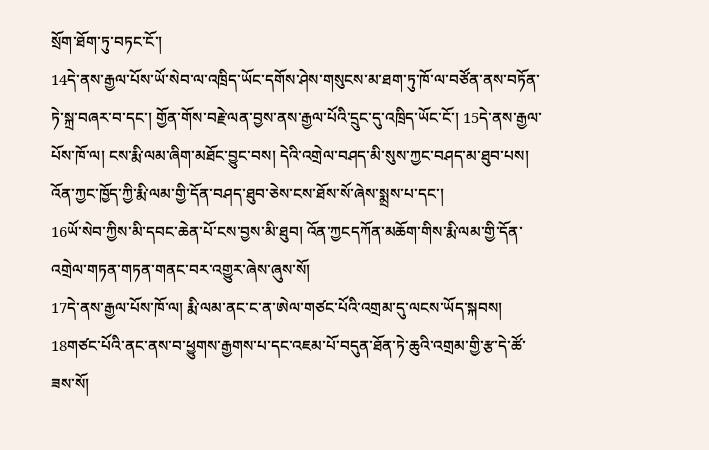སྲོག་ཐོག་ཏུ་བཏང་ངོ་།
14དེ་ནས་རྒྱལ་པོས་ཡོ་སེབ་ལ་འཁྲིད་ཡོང་དགོས་ཤེས་གསུངས་མ་ཐག་ཏུ་ཁོ་ལ་བཙོན་ནས་བཏོན་ཏེ་སྐྲ་བཞར་བ་དང་། གྱོན་གོས་བརྗེ་ལན་བྱས་ནས་རྒྱལ་པོའི་དྲུང་དུ་འཁྲིད་ཡོང་ངོ་། 15དེ་ནས་རྒྱལ་པོས་ཁོ་ལ། ངས་རྨི་ལམ་ཞིག་མཐོང་བྱུང་བས། དེའི་འགྲེལ་བཤད་མི་སུས་ཀྱང་བཤད་མ་ཐུབ་པས། འོན་ཀྱང་ཁྱོད་ཀྱི་རྨི་ལམ་གྱི་དོན་བཤད་ཐུབ་ཅེས་ངས་ཐོས་སོ་ཞེས་སྨྲས་པ་དང་།
16ཡོ་སེབ་ཀྱིས་མི་དབང་ཆེན་པོ་ངས་བྱས་མི་ཐུབ། འོན་ཀྱངདཀོན་མཆོག་གིས་རྨི་ལམ་གྱི་དོན་འགྲེལ་གཏན་གཏན་གནང་བར་འགྱུར་ཞེས་ཞུས་སོ།
17དེ་ནས་རྒྱལ་པོས་ཁོ་ལ། རྨི་ལམ་ནང་ང་ན་ཨེལ་གཙང་པོའི་འགྲམ་དུ་ལངས་ཡོད་སྐབས། 18གཙང་པོའི་ནང་ནས་བ་ཕྱུགས་རྒྱགས་པ་དང་འཇམ་པོ་བདུན་ཐོན་ཏེ་ཆུའི་འགྲམ་གྱི་རྩ་དེ་ཚོ་ཟས་སོ།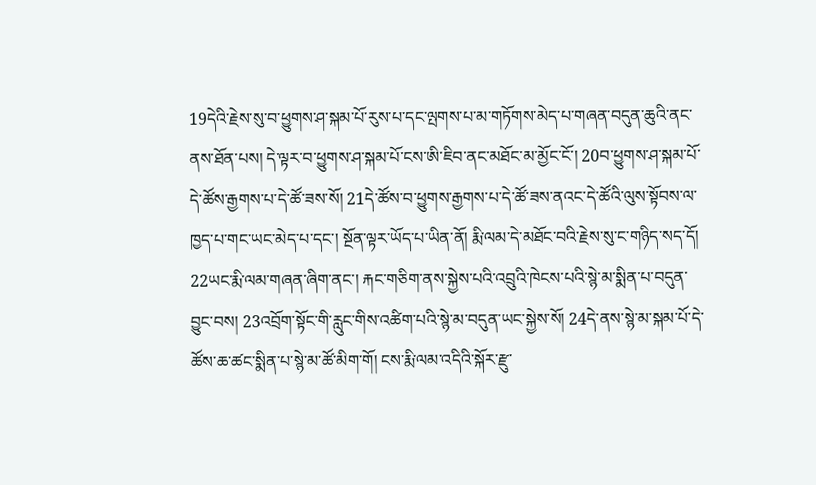19དེའི་རྗེས་སུ་བ་ཕྱུགས་ཤ་སྐམ་པོ་རུས་པ་དང་ལྤགས་པ་མ་གཏོགས་མེད་པ་གཞན་བདུན་ཆུའི་ནང་ནས་ཐོན་པས། དེ་ལྟར་བ་ཕྱུགས་ཤ་སྐམ་པོ་ངས་ཨི་ཇིབ་ནང་མཐོང་མ་མྱོང་ངོ་། 20བ་ཕྱུགས་ཤ་སྐམ་པོ་དེ་ཚོས་རྒྱགས་པ་དེ་ཚོ་ཟས་སོ། 21དེ་ཚོས་བ་ཕྱུགས་རྒྱགས་པ་དེ་ཚོ་ཟས་ནའང་དེ་ཚོའི་ལུས་སྟོབས་ལ་ཁྱད་པ་གང་ཡང་མེད་པ་དང་། སྔོན་ལྟར་ཡོད་པ་ཡིན་ནོ། རྨི་ལམ་དེ་མཐོང་བའི་རྗེས་སུ་ང་གཉིད་སད་དོ། 22ཡང་རྨི་ལམ་གཞན་ཞིག་ནང་། རྐང་གཅིག་ནས་སྐྱེས་པའི་འབྲུའི་ཁེངས་པའི་སྙེ་མ་སྨིན་པ་བདུན་བྱུང་བས། 23འབྲོག་སྟོང་གི་རླུང་གིས་འཚིག་པའི་སྙེ་མ་བདུན་ཡང་སྐྱེས་སོ། 24དེ་ནས་སྙེ་མ་སྐམ་པོ་དེ་ཚོས་ཆ་ཚང་སྨིན་པ་སྙེ་མ་ཚོ་མིག་གོ། ངས་རྨི་ལམ་འདིའི་སྐོར་རྫུ་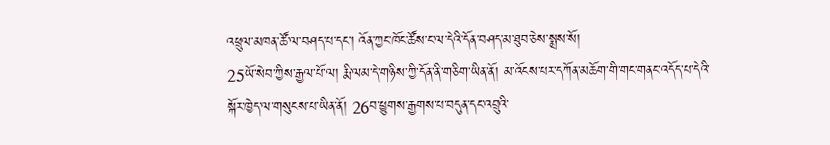འཕྲུལ་མཁན་ཚོ་ལ་བཤད་པ་དང་། འོན་ཀྱང་ཁོང་ཚོས་ང་ལ་དེའི་དོན་བཤད་མ་ཐུབ་ཅེས་སྨྲས་སོ།
25ཡོ་སེབ་ཀྱིས་རྒྱལ་པོ་ལ། རྨི་ལམ་དེ་གཉིས་ཀྱི་དོན་ནི་གཅིག་ཡིན་ནོ། མ་འོངས་པར་དཀོན་མཆོག་གི་གང་གནང་འདོད་པ་དེའི་སྐོར་ཁྱེད་ལ་གསུངས་པ་ཡིན་ནོ། 26བ་ཕྱུགས་རྒྱགས་པ་བདུན་དང་འབྲུའི་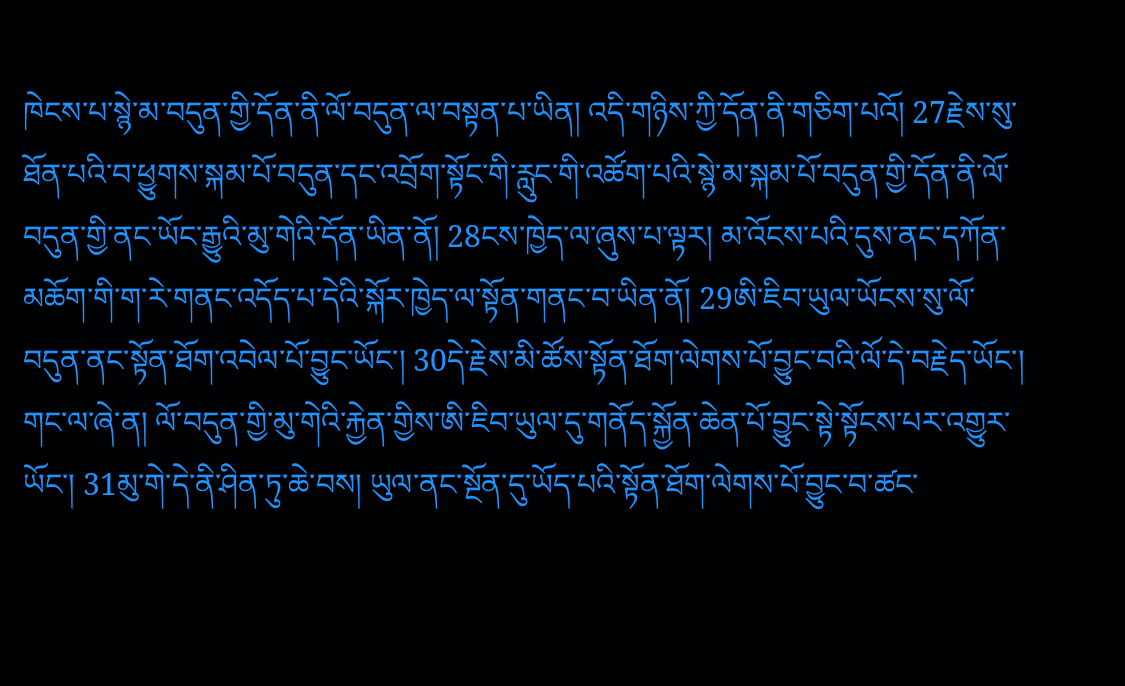ཁེངས་པ་སྙེ་མ་བདུན་གྱི་དོན་ནི་ལོ་བདུན་ལ་བསྟན་པ་ཡིན། འདི་གཉིས་ཀྱི་དོན་ནི་གཅིག་པའོ། 27རྗེས་སུ་ཐོན་པའི་བ་ཕྱུགས་སྐམ་པོ་བདུན་དང་འབྲོག་སྟོང་གི་རླུང་གི་འཚོག་པའི་སྙེ་མ་སྐམ་པོ་བདུན་གྱི་དོན་ནི་ལོ་བདུན་གྱི་ནང་ཡོང་རྒྱུའི་མུ་གེའི་དོན་ཡིན་ནོ། 28ངས་ཁྱེད་ལ་ཞུས་པ་ལྟར། མ་འོངས་པའི་དུས་ནང་དཀོན་མཆོག་གི་ག་རེ་གནང་འདོད་པ་དེའི་སྐོར་ཁྱེད་ལ་སྟོན་གནང་བ་ཡིན་ནོ། 29ཨི་ཇིབ་ཡུལ་ཡོངས་སུ་ལོ་བདུན་ནང་སྟོན་ཐོག་འབེལ་པོ་བྱུང་ཡོང་། 30དེ་རྗེས་མི་ཚོས་སྟོན་ཐོག་ལེགས་པོ་བྱུང་བའི་ལོ་དེ་བརྗེད་ཡོང་། གང་ལ་ཞེ་ན། ལོ་བདུན་གྱི་མུ་གེའི་རྐྱེན་གྱིས་ཨི་ཇིབ་ཡུལ་དུ་གནོད་སྐྱོན་ཆེན་པོ་བྱུང་སྟེ་སྟོངས་པར་འགྱུར་ཡོང་། 31མུ་གེ་དེ་ནི་ཤིན་ཏུ་ཆེ་བས། ཡུལ་ནང་སྔོན་དུ་ཡོད་པའི་སྟོན་ཐོག་ལེགས་པོ་བྱུང་བ་ཚང་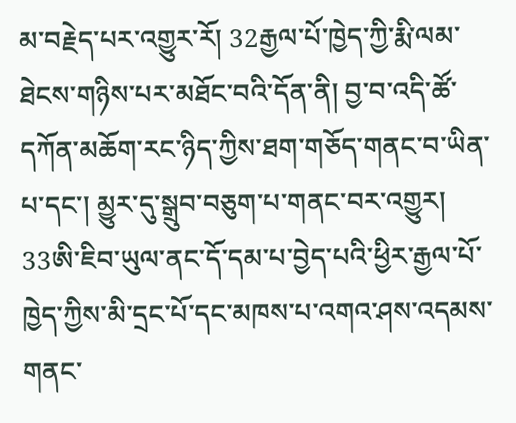མ་བརྗེད་པར་འགྱུར་རོ། 32རྒྱལ་པོ་ཁྱེད་ཀྱི་རྨི་ལམ་ཐེངས་གཉིས་པར་མཐོང་བའི་དོན་ནི། བྱ་བ་འདི་ཚོ་དཀོན་མཆོག་རང་ཉིད་ཀྱིས་ཐག་གཅོད་གནང་བ་ཡིན་པ་དང་། མྱུར་དུ་སྒྲུབ་བཅུག་པ་གནང་བར་འགྱུར།
33ཨི་ཇིབ་ཡུལ་ནང་དོ་དམ་པ་བྱེད་པའི་ཕྱིར་རྒྱལ་པོ་ཁྱེད་ཀྱིས་མི་དྲང་པོ་དང་མཁས་པ་འགའ་ཤས་འདམས་གནང་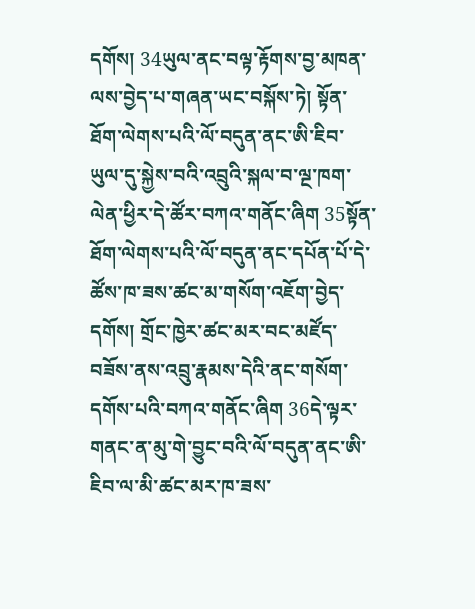དགོས། 34ཡུལ་ནང་བལྟ་རྟོགས་བྱ་མཁན་ལས་བྱེད་པ་གཞན་ཡང་བསྐོས་ཏེ། སྟོན་ཐོག་ལེགས་པའི་ལོ་བདུན་ནང་ཨི་ཇིབ་ཡུལ་དུ་སྐྱེས་བའི་འབྲུའི་སྐལ་བ་ལྔ་ཁག་ལེན་ཕྱིར་དེ་ཚོར་བཀའ་གནོང་ཞིག 35སྟོན་ཐོག་ལེགས་པའི་ལོ་བདུན་ནང་དཔོན་པོ་དེ་ཚོས་ཁ་ཟས་ཚང་མ་གསོག་འཇོག་བྱེད་དགོས། གྲོང་ཁྱེར་ཚང་མར་བང་མཛོད་བཟོས་ནས་འབྲུ་རྣམས་དེའི་ནང་གསོག་དགོས་པའི་བཀའ་གནོང་ཞིག 36དེ་ལྟར་གནང་ན་མུ་གེ་བྱུང་བའི་ལོ་བདུན་ནང་ཨི་ཇིབ་ལ་མི་ཚང་མར་ཁ་ཟས་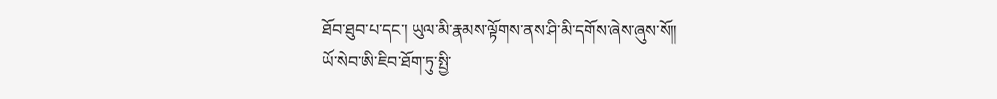ཐོབ་ཐུབ་པ་དང་། ཡུལ་མི་རྣམས་ལྟོགས་ནས་ཤི་མི་དགོས་ཞེས་ཞུས་སོ༎
ཡོ་སེབ་ཨི་ཇིབ་ཐོག་ཏུ་སྤྱི་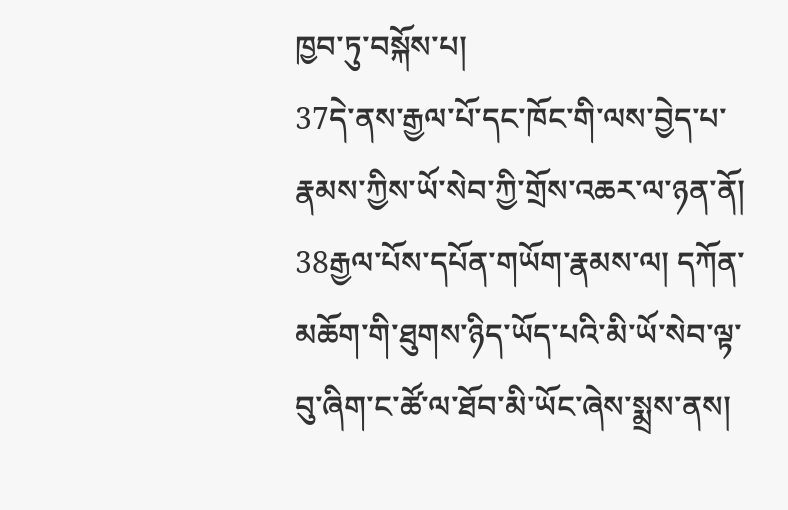ཁྱབ་ཏུ་བསྐོས་པ།
37དེ་ནས་རྒྱལ་པོ་དང་ཁོང་གི་ལས་བྱེད་པ་རྣམས་ཀྱིས་ཡོ་སེབ་ཀྱི་གྲོས་འཆར་ལ་ཉན་ནོ། 38རྒྱལ་པོས་དཔོན་གཡོག་རྣམས་ལ། དཀོན་མཆོག་གི་ཐུགས་ཉིད་ཡོད་པའི་མི་ཡོ་སེབ་ལྟ་བུ་ཞིག་ང་ཚོ་ལ་ཐོབ་མི་ཡོང་ཞེས་སྨྲས་ནས།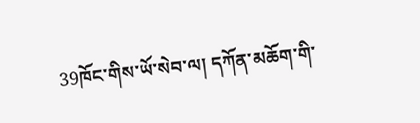39ཁོང་གིས་ཡོ་སེབ་ལ། དཀོན་མཆོག་གི་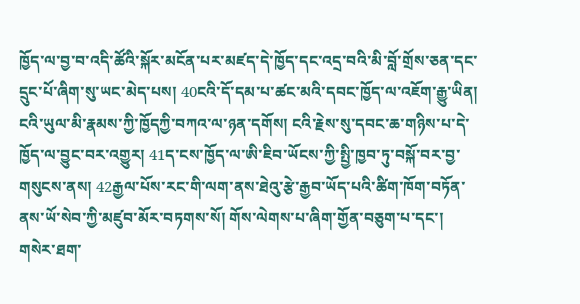ཁྱོད་ལ་བྱ་བ་འདི་ཚོའི་སྐོར་མངོན་པར་མཛད་དེ་ཁྱོད་དང་འདྲ་བའི་མི་བློ་གྲོས་ཅན་དང་དྲུང་པོ་ཞིག་སུ་ཡང་མེད་པས། 40ངའི་དོ་དམ་པ་ཚང་མའི་དབང་ཁྱོད་ལ་འཇོག་རྒྱུ་ཡིན། ངའི་ཡུལ་མི་རྣམས་ཀྱི་ཁྱོདཀྱི་བཀའ་ལ་ཉན་དགོས། ངའི་རྗེས་སུ་དབང་ཆ་གཉིས་པ་དེ་ཁྱོད་ལ་བྱུང་བར་འགྱུར། 41ད་ངས་ཁྱོད་ལ་ཨི་ཇིབ་ཡོངས་ཀྱི་སྤྱི་ཁྱབ་ཏུ་བསྐོ་བར་བྱ་གསུངས་ནས། 42རྒྱལ་པོས་རང་གི་ལག་ནས་ཐེའུ་རྩེ་རྒྱབ་ཡོད་པའི་ཚིག་ཁོག་བཏོན་ནས་ཡོ་སེབ་ཀྱི་མཛུབ་མོར་བཏགས་སོ། གོས་ལེགས་པ་ཞིག་གྱོན་བཅུག་པ་དང་། གསེར་ཐག་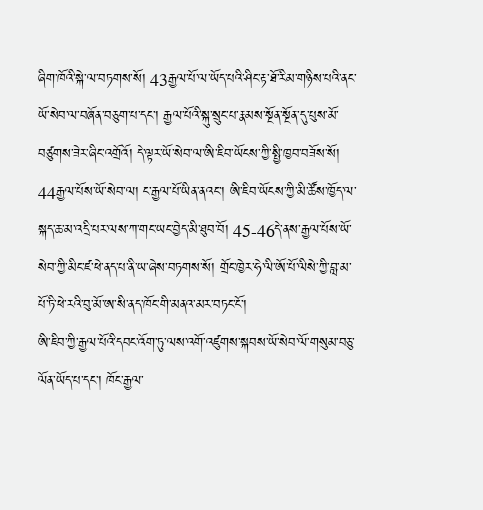ཞིག་ཁོའི་སྐེ་ལ་བཏགས་སོ། 43རྒྱལ་པོ་ལ་ཡོད་པའི་ཤིང་རྟ་ཐོ་རིམ་གཉིས་པའི་ནང་ཡོ་སེབ་ལ་བཞོན་བཅུག་པ་དང་། རྒྱལ་པོའི་སྐུ་སྲུང་པ་རྣམས་སྔོན་སྔོན་དུ་པུས་མོ་བཙུགས་ཟེར་ཞིང་འགྲོའོ། དེ་ལྟར་ཡོ་སེབ་ལ་ཨི་ཇིབ་ཡོངས་ཀྱི་སྤྱི་ཁྱབ་བཟོས་སོ། 44རྒྱལ་པོས་ཡོ་སེབ་ལ། ང་རྒྱལ་པོ་ཡིན་ནའང་། ཨི་ཇིབ་ཡོངས་ཀྱི་མི་ཚོས་ཁྱོད་ལ་སྐད་ཆ་མ་འདྲི་པར་ལས་ཀ་གང་ཡང་བྱེད་མི་ཐུབ་བོ། 45-46དེ་ནས་རྒྱལ་པོས་ཡོ་སེབ་ཀྱི་མིང་ཛ་ཕེ་ནད་པ་ནི་ཡ་ཞེས་བཏགས་སོ། གྲོང་ཁྱེར་ཧེ་ལི་ཨོ་པོ་ལིསེ་ཀྱི་བླ་མ་པོ་ཏི་ཕེ་རའི་བུ་མོ་ཨ་སི་ནད་ཁོང་གི་མནའ་མར་བཏང་ངོ་།
ཨི་ཇིབ་ཀྱི་རྒྱལ་པོའི་དབང་འོག་ཏུ་ལས་འགོ་འཛུགས་སྐབས་ཡོ་སེབ་ལོ་གསུམ་བཅུ་ལོན་ཡོད་པ་དང་། ཁོང་རྒྱལ་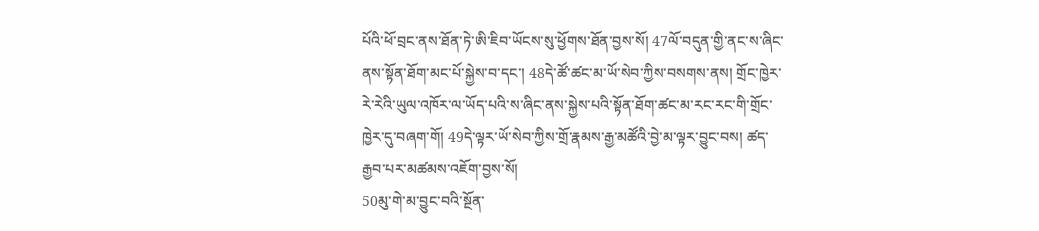པོའི་ཕོ་བྲང་ནས་ཐོན་ཏེ་ཨི་ཇིབ་ཡོངས་སུ་ཕྱོགས་ཐོན་བྱས་སོ། 47ལོ་བདུན་གྱི་ནང་ས་ཞིང་ནས་སྟོན་ཐོག་མང་པོ་སྐྱེས་བ་དང་། 48དེ་ཚོ་ཚང་མ་ཡོ་སེབ་ཀྱིས་བསགས་ནས། གྲོང་ཁྱེར་རེ་རེའི་ཡུལ་འཁོར་ལ་ཡོད་པའི་ས་ཞིང་ནས་སྐྱེས་པའི་སྟོན་ཐོག་ཚང་མ་རང་རང་གི་གྲོང་ཁྱེར་དུ་བཞག་གོ། 49དེ་ལྟར་ཡོ་སེབ་ཀྱིས་གྲོ་རྣམས་རྒྱ་མཚོའི་བྱེ་མ་ལྟར་བྱུང་བས། ཚད་རྒྱབ་པར་མཚམས་འཇོག་བྱས་སོ།
50མུ་གེ་མ་བྱུང་བའི་སྔོན་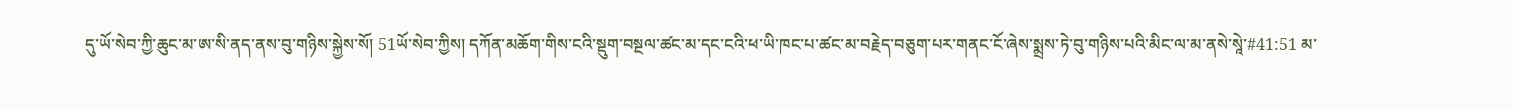དུ་ཡོ་སེབ་ཀྱི་ཆུང་མ་ཨ་སི་ནད་ནས་བུ་གཉིས་སྐྱེས་སོ། 51ཡོ་སེབ་ཀྱིས། དཀོན་མཆོག་གིས་ངའི་སྡུག་བསྔལ་ཚང་མ་དང་ངའི་ཕ་ཡི་ཁང་པ་ཚང་མ་བརྗེད་བཅུག་པར་གནང་ངོ་ཞེས་སྨྲས་ཏེ་བུ་གཉིས་པའི་མིང་ལ་མ་ནསེ་སཱེ་#41:51 མ་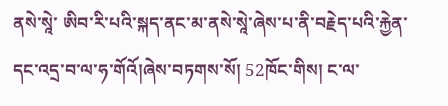ནསེ་སཱེ་ ཨིབ་རི་པའི་སྐད་ནང་མ་ནསེ་སཱེ་ཞེས་པ་ནི་བརྗེད་པའི་རྐྱེན་དང་འདྲ་བ་ལ་ཧ་གོའོ།ཞེས་བཏགས་སོ། 52ཁོང་གིས། ང་ལ་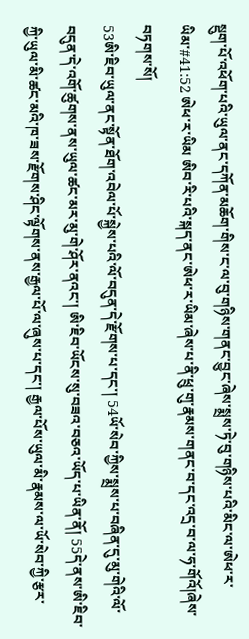སྡུག་པོ་འཕོག་པའི་ཡུལ་ནང་དཀོན་མཆོག་གིས་ང་ལ་བུ་གཉིས་གནང་བྱུང་ཞེས་སྨྲས་ཏེ་བུ་གཉིས་པའི་མིང་ལ་ཨེཕ་ར་ཡིམ་#41:52 ཨེཕ་ར་ཡིམ ཨིབ་རི་པའི་སྐད་ནང་ཨེཕ་ར་ཡིམ་ཞེས་པ་ནི་ཕྲུ་གུ་རྣམས་གནང་བ་དང་འདྲ་བ་ལ་ཧ་གོའོ།ཞེས་བཏགས་སོ།
53ཨི་ཇིབ་ཡུལ་ནང་སྟོན་ཐོག་འབེལ་པོ་སྐྱེས་པའི་ལོ་བདུན་དེ་རྫོགས་པ་དང་། 54ཡོ་སེབ་ཀྱིས་སྨྲས་པ་བཞིན་དུ་མུ་གེའི་ལོ་བདུན་དེ་འགོ་ཚུགས་ནས་ཡུལ་ཚང་མར་མུ་གེ་ཤོར་ནའང་། ཨི་ཇིབ་ཡོངས་སུ་བཟའ་བཅའ་ཡོད་པ་ཡིན་ནོ། 55དེ་ནས་ཨི་ཇིབ་ཀྱི་ཡུལ་མི་ཚང་མའི་ཁ་ཟས་རྫོགས་ཤིང་ལྟོགས་ནས་རྒྱལ་པོ་ལ་ཞུས་པ་དང་། རྒྱལ་པོས་ཡུལ་མི་རྣམས་ལ་ཡོ་སེབ་ཀྱི་རྩར་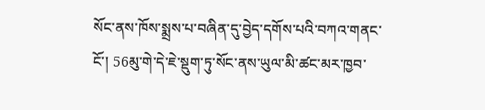སོང་ནས་ཁོས་སྨྲས་པ་བཞིན་དུ་བྱེད་དགོས་པའི་བཀའ་གནང་ངོ་། 56མུ་གེ་དེ་ཇེ་སྡུག་ཏུ་སོང་ནས་ཡུལ་མི་ཚང་མར་ཁྱབ་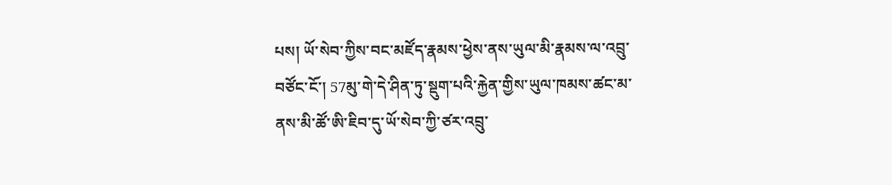པས། ཡོ་སེབ་ཀྱིས་བང་མཛོད་རྣམས་ཕྱེས་ནས་ཡུལ་མི་རྣམས་ལ་འབྲུ་བཙོང་ངོ་། 57མུ་གེ་དེ་ཤིན་ཏུ་སྡུག་པའི་རྐྱེན་གྱིས་ཡུལ་ཁམས་ཚང་མ་ནས་མི་ཚོ་ཨི་ཇིབ་དུ་ཡོ་སེབ་ཀྱི་ཙར་འབྲུ་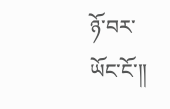ཉོ་བར་ཡོང་ངོ་༎